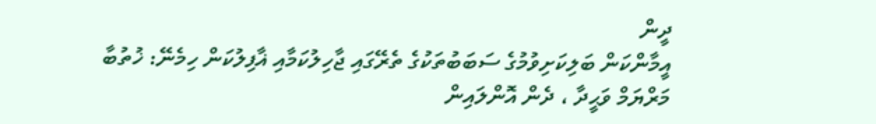ދީން
އީމާންކަން ބަލިކަށިވުމުގެ ސަބަބުތަކުގެ ތެރޭގައި ޖާހިލުކަމާއި ޣާފިލުކަން ހިމެނޭ: ޚުތުބާ
މަރްޔަމް ވަޙީދާ ، ދެން އޮންލައިން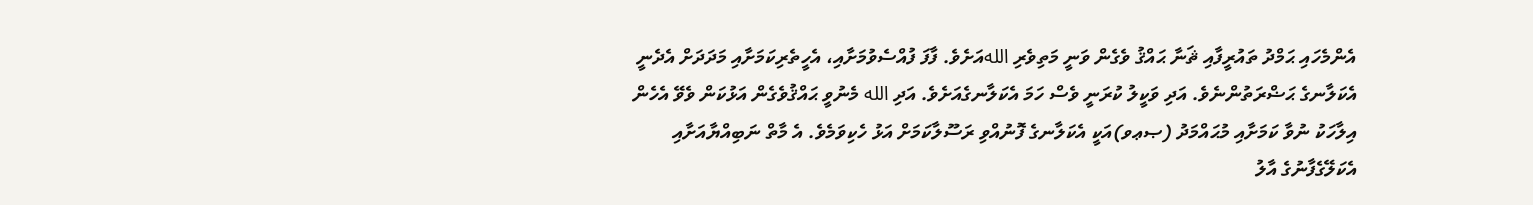އެންމެހައި ޙަމްދު ތައުރީފާއި ޘަނާ ޙައްޤު ވެގެން ވަނީ މަތިވެރި اللهއަށެވެ. ފާފަ ފުއްސެވުމަށާއި، އެހީތެރިކަމަށާއި މަދަދަށް އެދެނީ އެކަލާނގެ ޙަޟްރަތުންނެވެ. އަދި ވަކީލު ކުރަނީ ވެސް ހަމަ އެކަލާނގެއަށެވެ. އަދި الله މެނުވީ ޙައްޤުވެގެން އަޅުކަން ވެވޭ އެހެން އިލާހަކު ނުވާ ކަމަށާއި މުޙައްމަދު (ޞޢވ)އަކީ އެކަލާނގެ ފޮނުއްވި ރަސޫލާކަމަށް އަޅު ހެކިވަމެވެ. އެ މާތް ނަބިއްޔާއަށާއި އެކަލޭގެފާނުގެ އާލު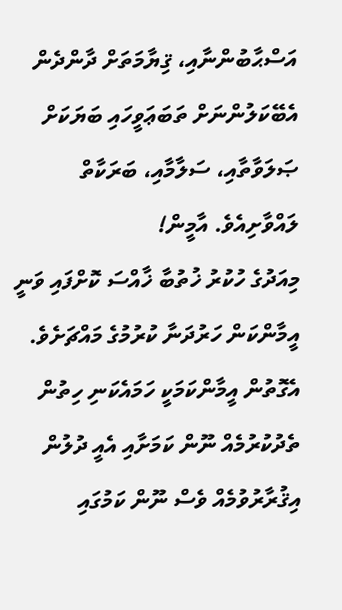އަސްޙާބުންނާއި، ޤިޔާމަތަށް ދާންދެން އެބޭކަލުންނަށް ތަބަޢަވީހައި ބަޔަކަށް ޞަލަވާތާއި، ސަލާމާއި، ބަރަކާތް ލައްވާށިއެވެ. އާމީން!
މިއަދުގެ ހުކުރު ޚުތުބާ ޚާއްސަ ކޮށްފައި ވަނީ އީމާންކަން ހަރުދަނާ ކުރުމުގެ މައްޗަށެވެ. އެގޮތުން އީމާންކަމަކީ ހަމައެކަނި ހިތުން ތެދުކުރުމެއް ނޫން ކަމަށާއި އެއީ ދުލުން އިޤުރާރުވުމެއް ވެސް ނޫން ކަމުގައި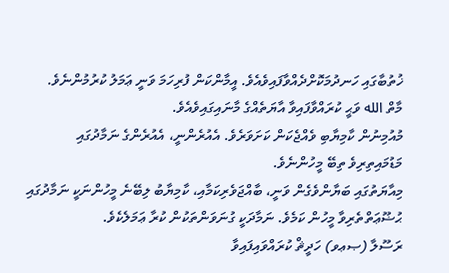ޚުތުބާގައި ހަނދުމަކޮށްދެއްވާފައިވެއެވެ. އީމާންކަން ފުރިހަމަ ވަނީ ޢަމަލު ކުރުމުންނެވެ.
މާތް الله ވަޙީ ކުރައްވާފައިވާ އާޔަތެއްގެ މާނައިގައިވެއެވެ.
މުއުމިނުން ކާމިޔާބި ވެއްޖެކަން ކަށަވަރެވެ. އެއުރެންނީ، އެއުރެންގެ ނަމާދުގައި މަޑުމައިތިރިވެ ތިބޭ މީހުންނެވެ.
މިއާޔަތުގައި ބަޔާންވެގެން ވަނީ، ބާއްޖަވެރިކަމާއި، ކާމިޔާބު ލިބޭނެ މީހުންނަކީ ނަމާދުގައި ޙުޟޫޢަތްތެރިވާ މީހުން ކަމެވެ. ނަމާދަކީ ގުނަވަންތަކުން ކުރާ ޢަމަލެކެވެ.
ރަސޫލާ (ޞޢވ) ހަދީޘް ކުރައްވައިފައިވާ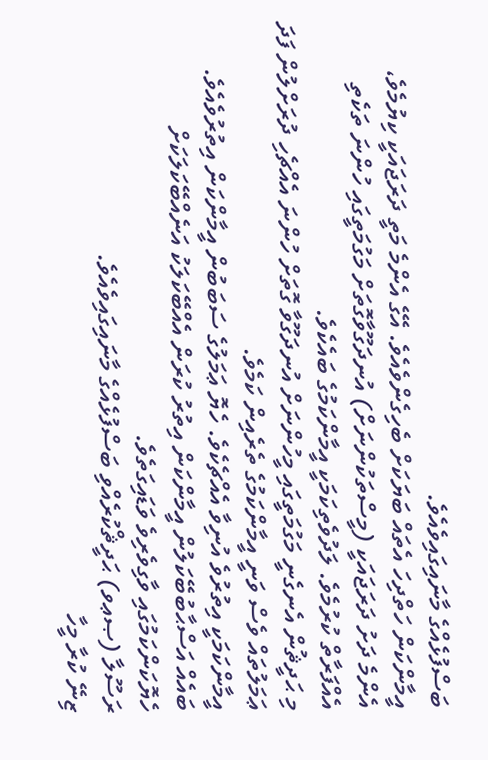ބަސްފުޅެއްގެ މާނައިގައިވެއެވެ.
އީމާންކަން ހަތްދިހަ އެތައް ބަޔަކަށް ބެހިގެންވެއެވެ. އޭގެ އެންމެ މަތީ ދަރަޖައަކީ ކިޔުމެވެ، އެންމެ ދަށު ދަރަޖައަކީ (މީސްތަކުންނަށް) އުނދަގޫވާގޮތަށް މަގުމަތީގައި ހުންނަ ތަކެތި އެއްފަރާތް ކުރުމެވެ. ލަދުވެތިކަމަކީ އީމާންކަމުގެ ބައެކެވެ.
މި ޙަދީޘުން އެނގެނީ މަގުމަތީގައި މީހުންނަށް އުނދަގޫވާ ގޮތަށް ހުންނަ އެއްޗެހި ދުރަށްލުން ފަދަ ޢަމަލުތައް ވެސް ވަނީ އީމާންކަމުގެ ތެރެއިން ކަމެވެ.
އީމާންކަމަކީ އިތުރުވެ އުނިވާ އެއްޗެކެވެ. ހެޔޮ ޢަމަލުގެ ސަބަބުން އީމާންކަން އިތުރުވެއެވެ. ބައެއް އަސްޙާބުބޭކަލުން އީމާންކަން އިތުރު ކުރަން އެއްބޭކަލަކު އަނެއްބޭކަލަކަށް ހެޔޮކަންކަމުގައި ވާގިވެރިވެ ވަޑައިގަތެވެ.
ރަސޫލާ (ޞޢވ) ޙަދީޘްކުރެއްވި ބަސްފުޅެއްގެ މާނައިގައިވެއެވެ.
ޒިނޭ ކުރާ މީހާ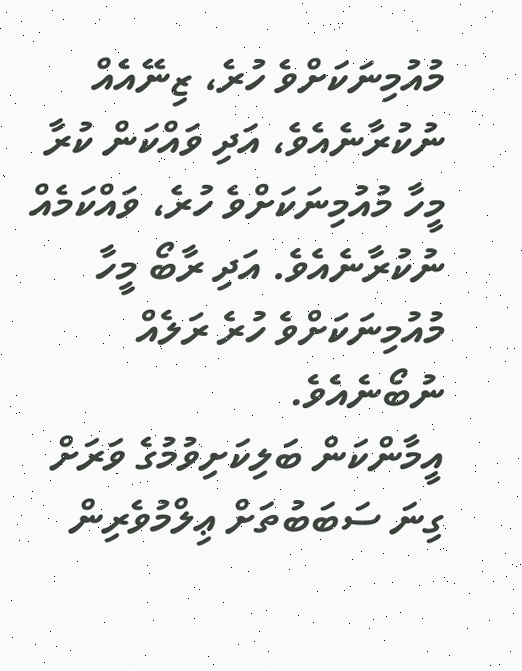މުއުމިނަކަށްވެ ހުރެ، ޒިނޭއެއް ނުކުރާނެއެވެ، އަދި ވައްކަން ކުރާ މީހާ މުއުމިނަކަށްވެ ހުރެ، ވައްކަމެއް ނުކުރާނެއެވެ. އަދި ރާބޯ މީހާ މުއުމިނަކަށްވެ ހުރެ ރަލެއް ނުބޯނެއެވެ.
އީމާންކަން ބަލިކަށިވުމުގެ ވަރަށް ގިނަ ސަބަބުތަށް ޢިލްމުވެރިން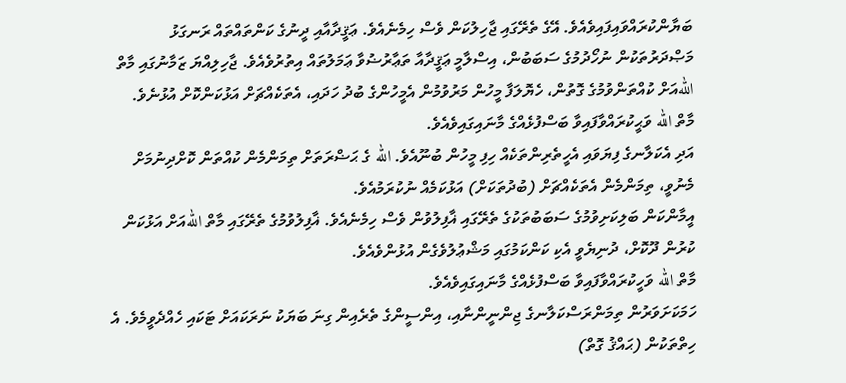ބަޔާންކުރައްވައިފައިވެއެވެ. އޭގެ ތެރޭގައި ޖާހިލުކަން ވެސް ހިމެނެއެވެ. ޢަޤީދާއާއި ދީނުގެ ކަންތައްތައް ރަނގަޅު މަޞްދަރުތަކުން ނުހޯދުމުގެ ސަބަބުން، އިސްލާމީ ޢަޤީދާއާ ތަޢާރުޟުވާ ޢަމަލުތައް އިތުރުވެއެވެ. ޖާހިލިއްޔަ ޒަމާނުގައި މާތް اللهއަށް ކުއްތަންވުމުގެ ގޮތުން، ހެޔޮލަފާ މީހުން މަރުވުމުން އެމީހުންގެ ބުދު ހަދައި، އެތަކެއްޗަށް އަޅުކަންކޮށް އުޅުނެވެ.
މާތް الله ވަޙީކުރައްވާފައިވާ ބަސްފުޅެއްގެ މާނައިގައިވެއެވެ.
އަދި އެކަލާނގެ ފިޔަވައި އެހީތެރިންތަކެއް ހިފި މީހުން ބުނޫއެވެ. الله ގެ ޙަޟްރަތަށް ތިމަންމެން ކުއްތަން ކޮށްދިނުމަށް މެނުވީ، ތިމަންމެން އެތަކެއްޗަށް (ބުދުތަކަށް) އަޅުކަމެއް ނުކުރަމުއެވެ.
އީމާންކަން ބަލިކަށިވުމުގެ ސަބަބުތަކުގެ ތެރޭގައި ޣާފިލުވުން ވެސް ހިމެނެއެވެ. ޣާފިލުވުމުގެ ތެރޭގައި މާތް اللهއަށް އަޅުކަން ކުރުން ދޫކޮށް، ދުނިޔެވީ އެކި ކަންކަމުގައި މަޝްޢުލުވެގެން އުޅުންވެއެވެ.
މާތް الله ވަހީކުރައްވާފައިވާ ބަސްފުޅެއްގެ މާނައިގައިވެއެވެ.
ހަމަކަށަވަރުން ތިމަންރަސްކަލާނގެ ޖިންނީންނާއި، އިންސީންގެ ތެރެއިން ގިނަ ބަޔަކު ނަރަކައަށް ޓަކައި ހެއްދެވީމެވެ. އެ ހިތްތަކުން (ޙައްޤު ގޮތް)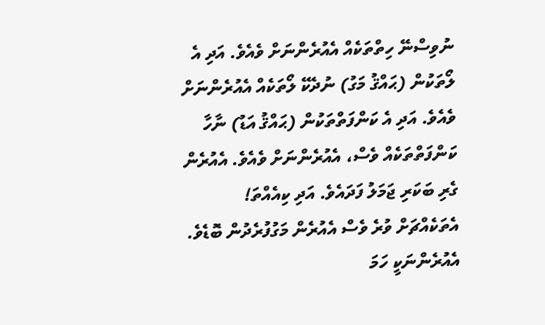ނުވިސްނޭ ހިތްތަކެއް އެއުރެންނަށް ވެއެވެ. އަދި އެ ލޯތަކުން (ޙައްޤު މަގު) ނުދެކޭ ލޯތަކެއް އެއުރެންނަށް ވެއެވެ. އަދި އެ ކަންފަތްތަކުން (ޙައްޤު އަޑު) ނާހާ ކަންފަތްތަކެއް ވެސް، އެއުރެންނަށް ވެއެވެ. އެއުރެން ގެރި ބަކަރި ޖަމަލު ފަދައެވެ. އަދި ކިއެއްތަ! އެތަކެއްޗަށް ވުރެ ވެސް އެއުރެން މަގުފުރެދުން ބޮޑެވެ. އެއުރެންނަކީ ހަމަ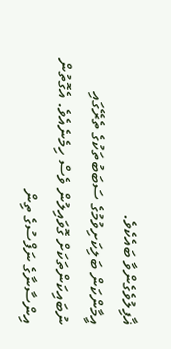ޣާފިލުވެގެންވާ ބައެކެވެ.
އީމާންކަން ބަލިކަށިވުމުގެ ސަބަބުތަކުގެ ތެރޭގައި ނުބައިކަންތަކަށް ގޮވައިލުން ވެސް ހިމެނެއެވެ. އެގޮތުން އިންސާނާގެ ނަފްސުގެ ތިން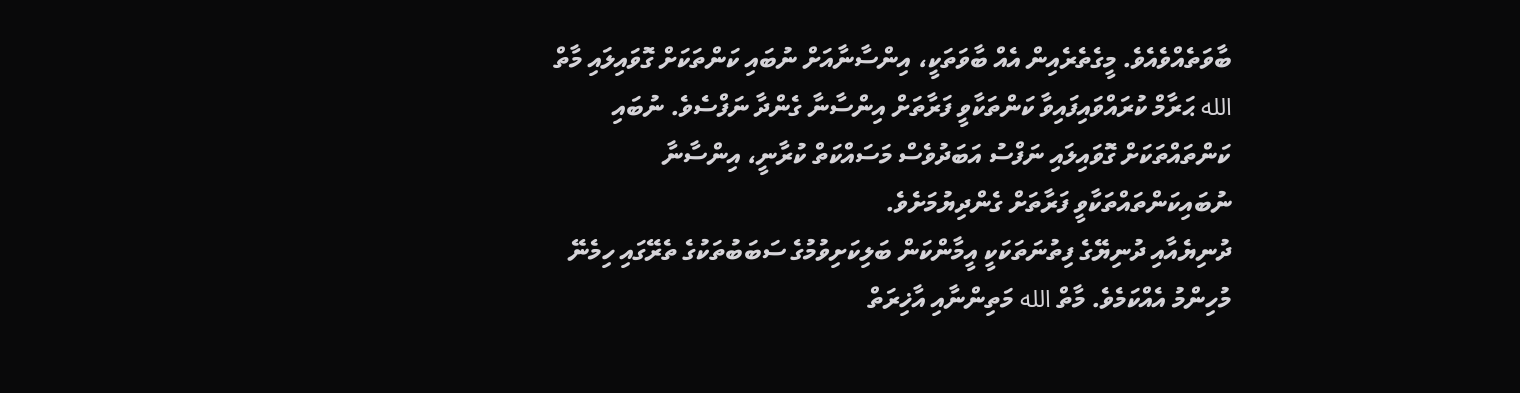ބާވަތެއްވެއެވެ. މީގެތެރެއިން އެއް ބާވަތަކީ، އިންސާނާއަށް ނުބައި ކަންތަކަށް ގޮވައިލައި މާތް الله ޙަރާމް ކުރައްވައިފައިވާ ކަންތަކާވީ ފަރާތަށް އިންސާނާ ގެންދާ ނަފްސެވެ. ނުބައި ކަންތައްތަކަށް ގޮވައިލައި ނަފްސު އަބަދުވެސް މަސައްކަތް ކުރާނީ، އިންސާނާ ނުބައިކަންތައްތަކާވީ ފަރާތަށް ގެންދިޔުމަށެވެ.
ދުނިޔެއާއި ދުނިޔޭގެ ފިތުނަތަކަކީ އީމާންކަން ބަލިކަށިވުމުގެ ސަބަބުތަކުގެ ތެރޭގައި ހިމެނޭ މުހިންމު އެއްކަމެވެ. މާތް الله މަތިންނާއި އާޚިރަތް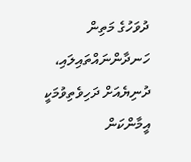ދުވަހުގެ މަތިން ހަނދާންނައްތައިލައި، ދުނިޔެއަށް ދަހިވެތިވުމަކީ އީމާންކަން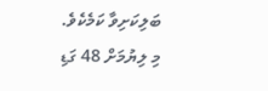ބަލިކަށިވާ ކަމެކެވެ.
މި ލިޔުމަށް 48 ގަޑި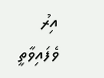އިރު ވެފައިވާތީ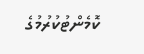ކޮމެންޓުކުރުމުގެ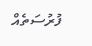ފުރުސަތެއް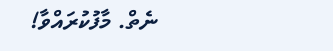ނެތް. މާފުކުރައްވާ!